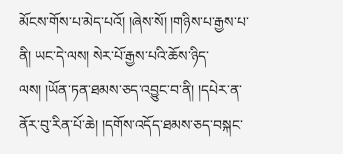མོངས་གོས་པ་མེད་པའོ། །ཞེས་སོ། །གཉིས་པ་རྒྱས་པ་ནི། ཡང་དེ་ལས། སེར་པོ་རྒྱས་པའི་ཆོས་ཉིད་ལས། །ཡོན་ཏན་ཐམས་ཅད་འབྱུང་བ་ནི། །དཔེར་ན་ནོར་བུ་རིན་པོ་ཆེ། །དགོས་འདོད་ཐམས་ཅད་བསྐང་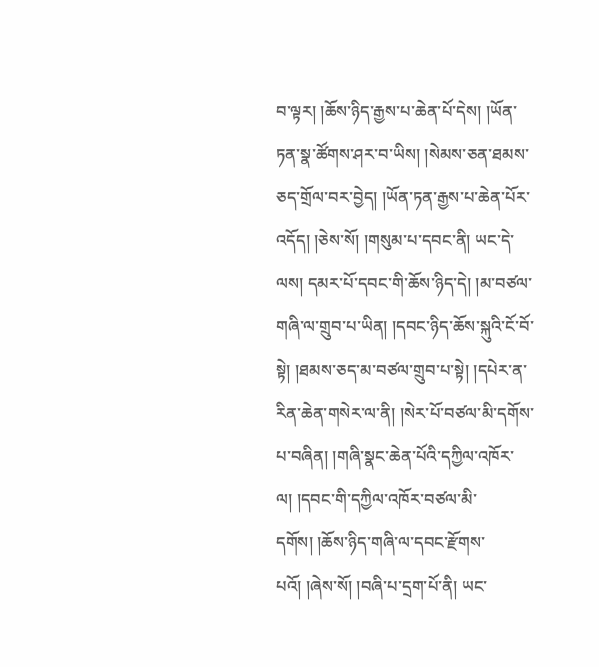བ་ལྟར། །ཆོས་ཉིད་རྒྱས་པ་ཆེན་པོ་དེས། །ཡོན་ཏན་སྣ་ཚོགས་ཤར་བ་ཡིས། །སེམས་ཅན་ཐམས་ཅད་གྲོལ་བར་བྱེད། །ཡོན་ཏན་རྒྱས་པ་ཆེན་པོར་འདོད། །ཅེས་སོ། །གསུམ་པ་དབང་ནི། ཡང་དེ་ལས། དམར་པོ་དབང་གི་ཆོས་ཉིད་དེ། །མ་བཙལ་གཞི་ལ་གྲུབ་པ་ཡིན། །དབང་ཉིད་ཆོས་སྐུའི་ངོ་བོ་སྟེ། །ཐམས་ཅད་མ་བཙལ་གྲུབ་པ་སྟེ། །དཔེར་ན་རིན་ཆེན་གསེར་ལ་ནི། །སེར་པོ་བཙལ་མི་དགོས་པ་བཞིན། །གཞི་སྣང་ཆེན་པོའི་དཀྱིལ་འཁོར་ལ། །དབང་གི་དཀྱིལ་འཁོར་བཙལ་མི་དགོས། །ཆོས་ཉིད་གཞི་ལ་དབང་རྫོགས་པའོ། །ཞེས་སོ། །བཞི་པ་དྲག་པོ་ནི། ཡང་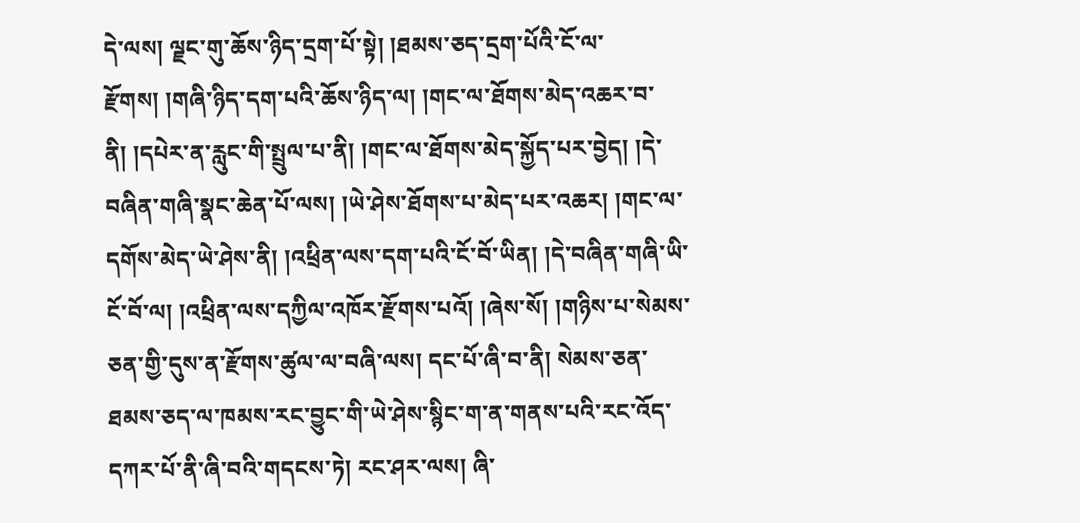དེ་ལས། ལྗང་གུ་ཆོས་ཉིད་དྲག་པོ་སྟེ། །ཐམས་ཅད་དྲག་པོའི་ངོ་ལ་རྫོགས། །གཞི་ཉིད་དག་པའི་ཆོས་ཉིད་ལ། །གང་ལ་ཐོགས་མེད་འཆར་བ་ནི། །དཔེར་ན་རླུང་གི་སྤྲུལ་པ་ནི། །གང་ལ་ཐོགས་མེད་སྐྱོད་པར་བྱེད། །དེ་བཞིན་གཞི་སྣང་ཆེན་པོ་ལས། །ཡེ་ཤེས་ཐོགས་པ་མེད་པར་འཆར། །གང་ལ་དགོས་མེད་ཡེ་ཤེས་ནི། །འཕྲིན་ལས་དག་པའི་ངོ་བོ་ཡིན། །དེ་བཞིན་གཞི་ཡི་ངོ་བོ་ལ། །འཕྲིན་ལས་དཀྱིལ་འཁོར་རྫོགས་པའོ། །ཞེས་སོ། །གཉིས་པ་སེམས་ཅན་གྱི་དུས་ན་རྫོགས་ཚུལ་ལ་བཞི་ལས། དང་པོ་ཞི་བ་ནི། སེམས་ཅན་ཐམས་ཅད་ལ་ཁམས་རང་བྱུང་གི་ཡེ་ཤེས་སྙིང་ག་ན་གནས་པའི་རང་འོད་དཀར་པོ་ནི་ཞི་བའི་གདངས་ཏེ། རང་ཤར་ལས། ཞི་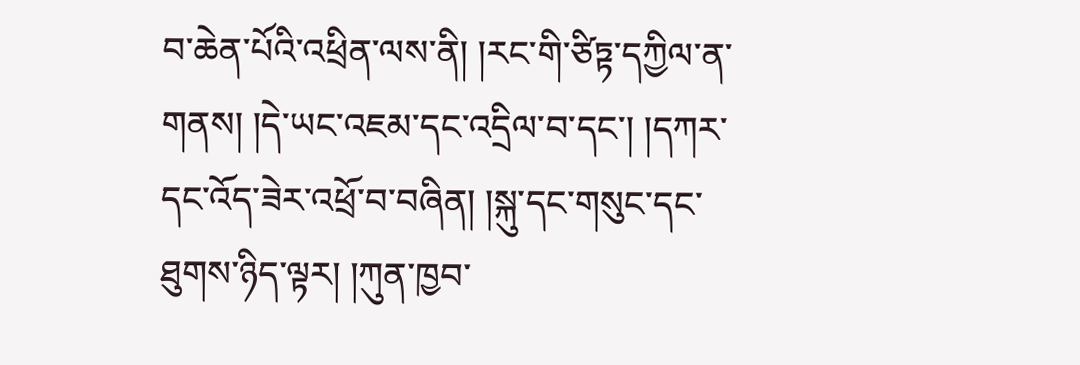བ་ཆེན་པོའི་འཕྲིན་ལས་ནི། །རང་གི་ཙིཏྟ་དཀྱིལ་ན་གནས། །དེ་ཡང་འཇམ་དང་འདྲིལ་བ་དང་། །དཀར་དང་འོད་ཟེར་འཕྲོ་བ་བཞིན། །སྐུ་དང་གསུང་དང་ཐུགས་ཉིད་ལྟར། །ཀུན་ཁྱབ་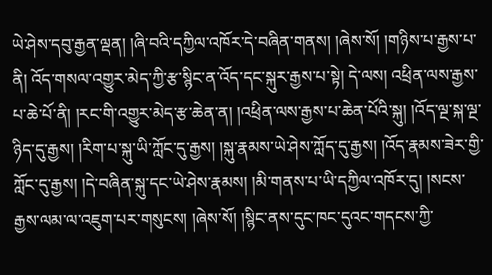ཡེ་ཤེས་དབུ་རྒྱན་ལྡན། །ཞི་བའི་དཀྱིལ་འཁོར་དེ་བཞིན་གནས། །ཞེས་སོ། །གཉིས་པ་རྒྱས་པ་ནི། འོད་གསལ་འགྱུར་མེད་ཀྱི་རྩ་སྙིང་ན་འོད་དང་སྐུར་རྒྱས་པ་སྟེ། དེ་ལས། འཕྲིན་ལས་རྒྱས་པ་ཆེ་པོ་ནི། །རང་གི་འགྱུར་མེད་རྩ་ཆེན་ན། །འཕྲིན་ལས་རྒྱས་པ་ཆེན་པོའི་སྐུ། །འོད་ལྔ་སྐ་ལྔ་ཉིད་དུ་རྒྱས། །རིག་པ་སྐུ་ཡི་ཀློང་དུ་རྒྱས། །སྐུ་རྣམས་ཡེ་ཤེས་ཀློད་དུ་རྒྱས། །འོད་རྣམས་ཟེར་གྱི་ཀློང་དུ་རྒྱས། །དེ་བཞིན་སྐུ་དང་ཡེ་ཤེས་རྣམས། །མི་གནས་པ་ཡི་དཀྱིལ་འཁོར་དུ། །སངས་རྒྱས་ལམ་ལ་འཇུག་པར་གསུངས། །ཞེས་སོ། །སྙིང་ནས་དུང་ཁང་དུའང་གདངས་ཀྱི་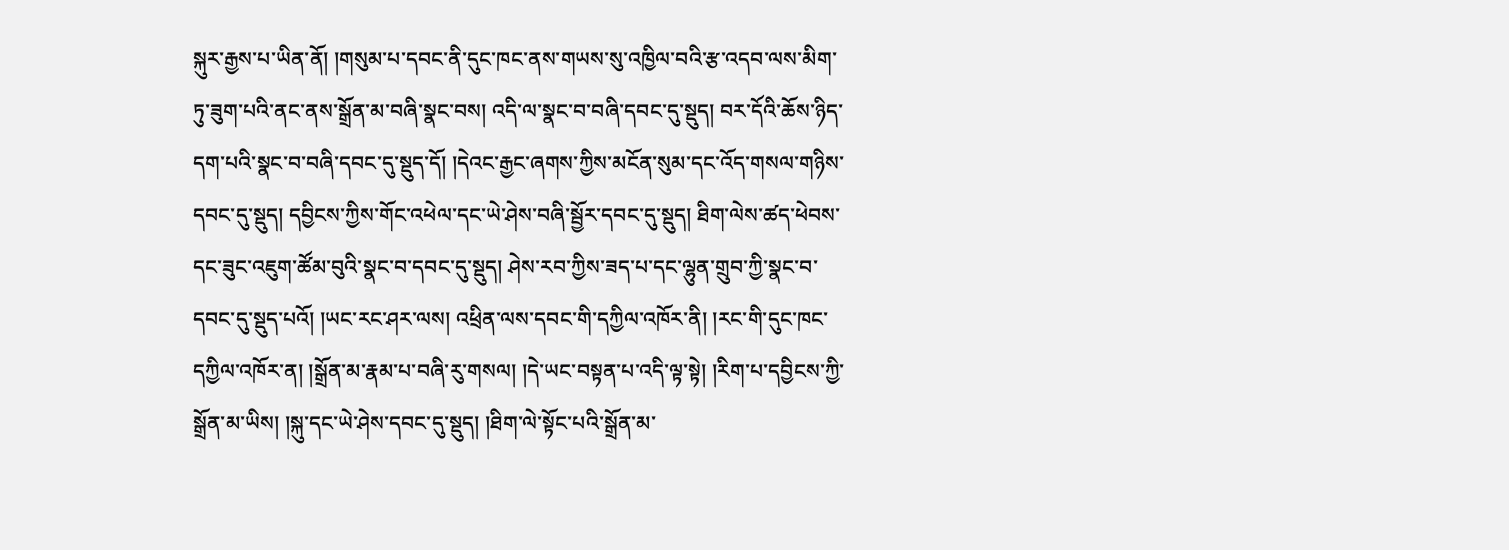སྐུར་རྒྱས་པ་ཡིན་ནོ། །གསུམ་པ་དབང་ནི་དུང་ཁང་ནས་གཡས་སུ་འཁྱིལ་བའི་རྩ་འདབ་ལས་མིག་ཏུ་ཟུག་པའི་ནང་ནས་སྒྲོན་མ་བཞི་སྣང་བས། འདི་ལ་སྣང་བ་བཞི་དབང་དུ་སྡུད། བར་དོའི་ཆོས་ཉིད་དག་པའི་སྣང་བ་བཞི་དབང་དུ་སྡུད་དོ། །དེའང་རྒྱང་ཞགས་ཀྱིས་མངོན་སུམ་དང་འོད་གསལ་གཉིས་དབང་དུ་སྡུད། དབྱིངས་ཀྱིས་གོང་འཕེལ་དང་ཡེ་ཤེས་བཞི་སྦྱོར་དབང་དུ་སྡུད། ཐིག་ལེས་ཚད་ཕེབས་དང་ཟུང་འཇུག་ཚོམ་བུའི་སྣང་བ་དབང་དུ་སྡུད། ཤེས་རབ་ཀྱིས་ཟད་པ་དང་ལྷུན་གྲུབ་ཀྱི་སྣང་བ་དབང་དུ་སྡུད་པའོ། །ཡང་རང་ཤར་ལས། འཕྲིན་ལས་དབང་གི་དཀྱིལ་འཁོར་ནི། །རང་གི་དུང་ཁང་དཀྱིལ་འཁོར་ན། །སྒྲོན་མ་རྣམ་པ་བཞི་རུ་གསལ། །དེ་ཡང་བསྟན་པ་འདི་ལྟ་སྟེ། །རིག་པ་དབྱིངས་ཀྱི་སྒྲོན་མ་ཡིས། །སྐུ་དང་ཡེ་ཤེས་དབང་དུ་སྡུད། །ཐིག་ལེ་སྟོང་པའི་སྒྲོན་མ་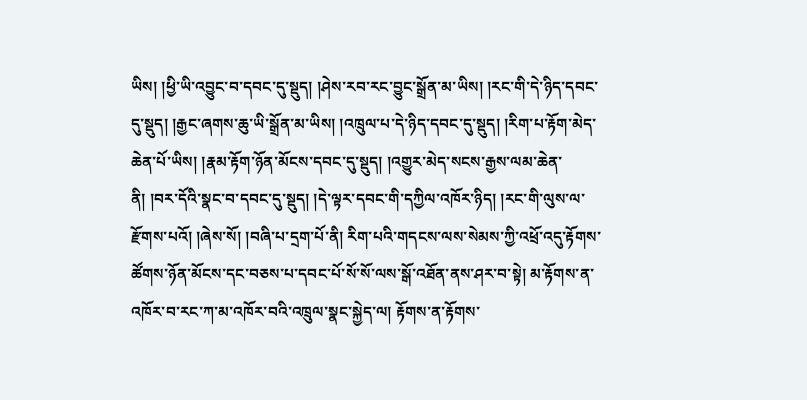ཡིས། །ཕྱི་ཡི་འབྱུང་བ་དབང་དུ་སྡུད། །ཤེས་རབ་རང་བྱུང་སྒྲོན་མ་ཡིས། །རང་གི་དེ་ཉིད་དབང་དུ་སྡུད། །རྒྱང་ཞགས་ཆུ་ཡི་སྒྲོན་མ་ཡིས། །འཁྲུལ་པ་དེ་ཉིད་དབང་དུ་སྡུད། །རིག་པ་རྟོག་མེད་ཆེན་པོ་ཡིས། །རྣམ་རྟོག་ཉོན་མོངས་དབང་དུ་སྡུད། །འགྱུར་མེད་སངས་རྒྱས་ལམ་ཆེན་ནི། །བར་དོའི་སྣང་བ་དབང་དུ་སྡུད། །དེ་ལྟར་དབང་གི་དཀྱིལ་འཁོར་ཉིད། །རང་གི་ལུས་ལ་རྫོགས་པའོ། །ཞེས་སོ། །བཞི་པ་དྲག་པོ་ནི། རིག་པའི་གདངས་ལས་སེམས་ཀྱི་འཕྲོ་འདུ་རྟོགས་ཚོགས་ཉོན་མོངས་དང་བཅས་པ་དབང་པོ་སོ་སོ་ལས་སྒོ་འཐོན་ནས་ཤར་བ་སྟེ། མ་རྟོགས་ན་འཁོར་བ་རང་ཀ་མ་འཁོར་བའི་འཁྲུལ་སྣང་སྐྱེད་ལ། རྟོགས་ན་རྟོགས་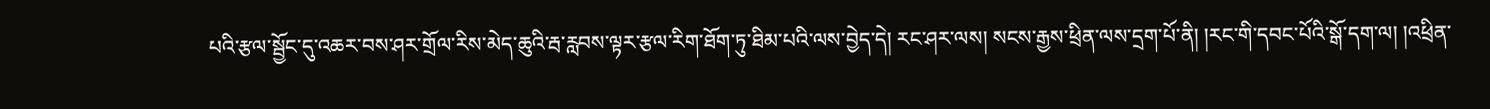པའི་རྩལ་སྦྱོང་དུ་འཆར་བས་ཤར་གྲོལ་རིས་མེད་ཆུའི་རྦ་རླབས་ལྟར་རྩལ་རིག་ཐོག་ཏུ་ཐིམ་པའི་ལས་བྱེད་དེ། རང་ཤར་ལས། སངས་རྒྱས་ཕྲིན་ལས་དྲག་པོ་ནི། །རང་གི་དབང་པོའི་སྒོ་དག་ལ། །འཕྲིན་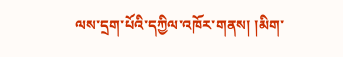ལས་དྲག་པོའི་དཀྱིལ་འཁོར་གནས། །མིག་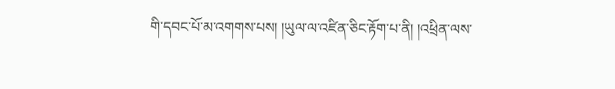གི་དབང་པོ་མ་འགགས་པས། །ཡུལ་ལ་འཛིན་ཅིང་རྟོག་པ་ནི། །འཕྲིན་ལས་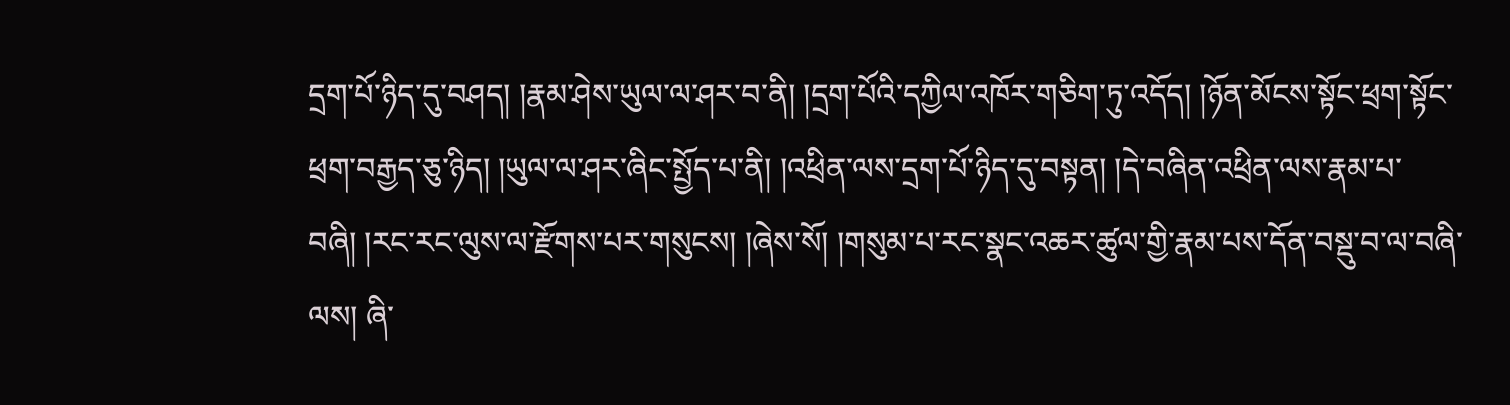དྲག་པོ་ཉིད་དུ་བཤད། །རྣམ་ཤེས་ཡུལ་ལ་ཤར་བ་ནི། །དྲག་པོའི་དཀྱིལ་འཁོར་གཅིག་ཏུ་འདོད། །ཉོན་མོངས་སྟོང་ཕྲག་སྟོང་ཕྲག་བརྒྱད་ཅུ་ཉིད། །ཡུལ་ལ་ཤར་ཞིང་སྤྱོད་པ་ནི། །འཕྲིན་ལས་དྲག་པོ་ཉིད་དུ་བསྟན། །དེ་བཞིན་འཕྲིན་ལས་རྣམ་པ་བཞི། །རང་རང་ལུས་ལ་རྫོགས་པར་གསུངས། །ཞེས་སོ། །གསུམ་པ་རང་སྣང་འཆར་ཚུལ་གྱི་རྣམ་པས་དོན་བསྡུ་བ་ལ་བཞི་ལས། ཞི་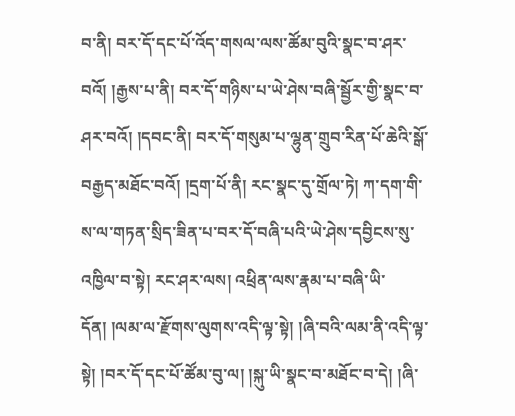བ་ནི། བར་དོ་དང་པོ་འོད་གསལ་ལས་ཚོམ་བུའི་སྣང་བ་ཤར་བའོ། །རྒྱས་པ་ནི། བར་དོ་གཉིས་པ་ཡེ་ཤེས་བཞི་སྦྱོར་གྱི་སྣང་བ་ཤར་བའོ། །དབང་ནི། བར་དོ་གསུམ་པ་ལྷུན་གྲུབ་རིན་པོ་ཆེའི་སྒོ་བརྒྱད་མཐོང་བའོ། །དྲག་པོ་ནི། རང་སྣང་དུ་གྲོལ་ཏེ། ཀ་དག་གི་ས་ལ་གཏན་སྲིད་ཟིན་པ་བར་དོ་བཞི་པའི་ཡེ་ཤེས་དབྱིངས་སུ་འཁྱིལ་བ་སྟེ། རང་ཤར་ལས། འཕྲིན་ལས་རྣམ་པ་བཞི་ཡི་དོན། །ལམ་ལ་རྫོགས་ལུགས་འདི་ལྟ་སྟེ། །ཞི་བའི་ལམ་ནི་འདི་ལྟ་སྟེ། །བར་དོ་དང་པོ་ཚོམ་བུ་ལ། །སྐུ་ཡི་སྣང་བ་མཐོང་བ་དེ། །ཞི་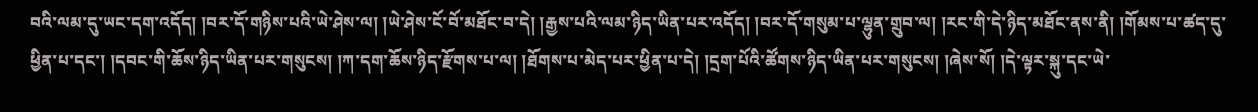བའི་ལམ་དུ་ཡང་དག་འདོད། །བར་དོ་གཉིས་པའི་ཡེ་ཤེས་ལ། །ཡེ་ཤེས་ངོ་བོ་མཐོང་བ་དེ། །རྒྱས་པའི་ལམ་ཉིད་ཡིན་པར་འདོད། །བར་དོ་གསུམ་པ་ལྷུན་གྲུབ་ལ། །རང་གི་དེ་ཉིད་མཐོང་ནས་ནི། །གོམས་པ་ཚད་དུ་ཕྱིན་པ་དང་། །དབང་གི་ཆོས་ཉིད་ཡིན་པར་གསུངས། །ཀ་དག་ཆོས་ཉིད་རྫོགས་པ་ལ། །ཐོགས་པ་མེད་པར་ཕྱིན་པ་དེ། །དྲག་པོའི་ཚོགས་ཉིད་ཡིན་པར་གསུངས། །ཞེས་སོ། །དེ་ལྟར་སྐུ་དང་ཡེ་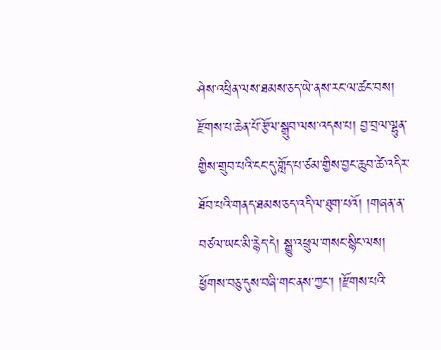ཤེས་འཕྲིན་ལས་ཐམས་ཅད་ཡེ་ནས་རང་ལ་ཚང་བས། རྫོགས་པ་ཆེན་པོ་རྩོལ་སྒྲུབ་ལས་འདས་པ། བྱ་བྲལ་ལྷུན་གྱིས་གྲུབ་པའི་ངང་དུ་གློད་པ་ཙམ་གྱིས་བྱང་ཆུབ་ཚེ་འདིར་ཐོབ་པའི་གནད་ཐམས་ཅད་འདི་ལ་ཐུག་པའོ། །གཞན་ན་བཙལ་ཡང་མི་རྙེད་དེ། སྒྱུ་འཕྲུལ་གསང་སྙིང་ལས། ཕྱོགས་བཅུ་དུས་བཞི་གང་ནས་ཀྱང་། །རྫོགས་པའི་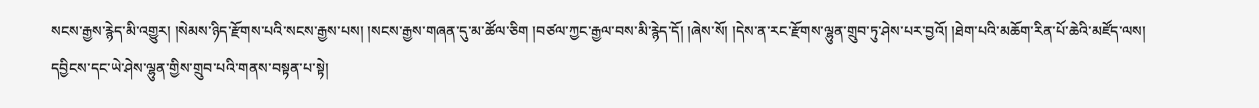སངས་རྒྱས་རྙེད་མི་འགྱུར། །སེམས་ཉིད་རྫོགས་པའི་སངས་རྒྱས་པས། །སངས་རྒྱས་གཞན་དུ་མ་ཚོལ་ཅིག །བཙལ་ཀྱང་རྒྱལ་བས་མི་རྙེད་དོ། །ཞེས་སོ། །དེས་ན་རང་རྫོགས་ལྷུན་གྲུབ་ཏུ་ཤེས་པར་བྱའོ། །ཐེག་པའི་མཆོག་རིན་པོ་ཆེའི་མཛོད་ལས། དབྱིངས་དང་ཡེ་ཤེས་ལྷུན་གྱིས་གྲུབ་པའི་གནས་བསྟན་པ་སྟེ།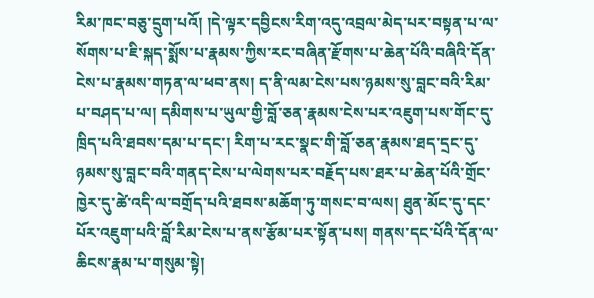རིམ་ཁང་བཅུ་དྲུག་པའོ། །དེ་ལྟར་དབྱིངས་རིག་འདུ་འབྲལ་མེད་པར་བསྟན་པ་ལ་སོགས་པ་ཇི་སྐད་སྨོས་པ་རྣམས་ཀྱིས་རང་བཞིན་རྫོགས་པ་ཆེན་པོའི་བཞིའི་དོན་ངེས་པ་རྣམས་གཏན་ལ་ཕབ་ནས། ད་ནི་ལམ་ངེས་པས་ཉམས་སུ་བླང་བའི་རིམ་པ་བཤད་པ་ལ། དམིགས་པ་ཡུལ་གྱི་བློ་ཅན་རྣམས་ངེས་པར་འཇུག་པས་གོང་དུ་ཁྲིད་པའི་ཐབས་དམ་པ་དང་། རིག་པ་རང་སྣང་གི་བློ་ཅན་རྣམས་ཐད་དྲང་དུ་ཉམས་སུ་བླང་བའི་གནད་ངེས་པ་ལེགས་པར་བརྗོད་པས་ཐར་པ་ཆེན་པོའི་གྲོང་ཁྱེར་དུ་ཚེ་འདི་ལ་བགྲོད་པའི་ཐབས་མཆོག་ཏུ་གསང་བ་ལས། ཐུན་མོང་དུ་དང་པོར་འཇུག་པའི་བློ་རིམ་ངེས་པ་ནས་རྩོམ་པར་སྟོན་པས། གནས་དང་པོའི་དོན་ལ་ཆིངས་རྣམ་པ་གསུམ་སྟེ།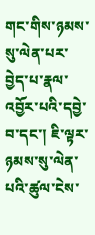གང་གིས་ཉམས་སུ་ལེན་པར་བྱེད་པ་རྣལ་འབྱོར་པའི་དབྱེ་བ་དང་། ཇི་ལྟར་ཉམས་སུ་ལེན་པའི་ཚུལ་ངེས་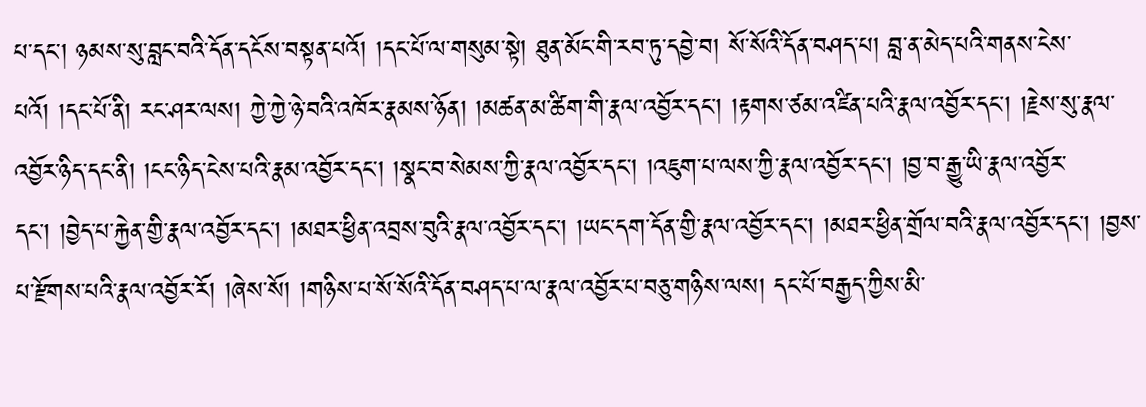པ་དང་། ཉམས་སུ་བླང་བའི་དོན་དངོས་བསྟན་པའོ། །དང་པོ་ལ་གསུམ་སྟེ། ཐུན་མོང་གི་རབ་ཏུ་དབྱེ་བ། སོ་སོའི་དོན་བཤད་པ། བླ་ན་མེད་པའི་གནས་ངེས་པའོ། །དང་པོ་ནི། རང་ཤར་ལས། ཀྱེ་ཀྱེ་ཉེ་བའི་འཁོར་རྣམས་ཉོན། །མཚན་མ་ཚིག་གི་རྣལ་འབྱོར་དང་། །རྟགས་ཙམ་འཛིན་པའི་རྣལ་འབྱོར་དང་། །རྗེས་སུ་རྣལ་འབྱོར་ཉིད་དང་ནི། །ངང་ཉིད་ངེས་པའི་རྣམ་འབྱོར་དང་། །སྣང་བ་སེམས་ཀྱི་རྣལ་འབྱོར་དང་། །འཇུག་པ་ལས་ཀྱི་རྣལ་འབྱོར་དང་། །བྱ་བ་རྒྱུ་ཡི་རྣལ་འབྱོར་དང་། །བྱེད་པ་རྐྱེན་གྱི་རྣལ་འབྱོར་དང་། །མཐར་ཕྱིན་འབྲས་བུའི་རྣལ་འབྱོར་དང་། །ཡང་དག་དོན་གྱི་རྣལ་འབྱོར་དང་། །མཐར་ཕྱིན་གྲོལ་བའི་རྣལ་འབྱོར་དང་། །བྱས་པ་རྫོགས་པའི་རྣལ་འབྱོར་རོ། །ཞེས་སོ། །གཉིས་པ་སོ་སོའི་དོན་བཤད་པ་ལ་རྣལ་འབྱོར་པ་བཅུ་གཉིས་ལས། དང་པོ་བརྒྱད་ཀྱིས་མི་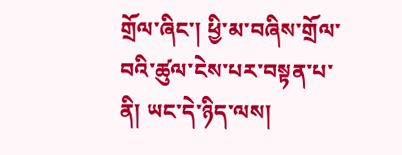གྲོལ་ཞིང་། ཕྱི་མ་བཞིས་གྲོལ་བའི་ཚུལ་ངེས་པར་བསྟན་པ་ནི། ཡང་དེ་ཉིད་ལས།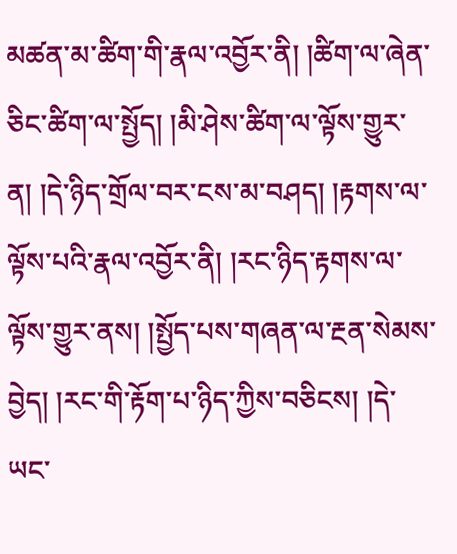མཚན་མ་ཚིག་གི་རྣལ་འབྱོར་ནི། །ཚིག་ལ་ཞེན་ཅིང་ཚིག་ལ་སྤྱོད། །མི་ཤེས་ཚིག་ལ་ལྟོས་གྱུར་ན། །དེ་ཉིད་གྲོལ་བར་ངས་མ་བཤད། །རྟགས་ལ་ལྟོས་པའི་རྣལ་འབྱོར་ནི། །རང་ཉིད་རྟགས་ལ་ལྟོས་གྱུར་ནས། །སྤྱོད་པས་གཞན་ལ་རྔན་སེམས་བྱེད། །རང་གི་རྟོག་པ་ཉིད་ཀྱིས་བཅིངས། །དེ་ཡང་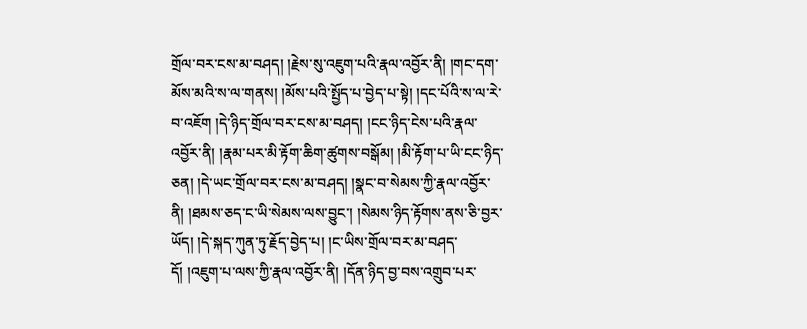གྲོལ་བར་ངས་མ་བཤད། །རྗེས་སུ་འཇུག་པའི་རྣལ་འབྱོར་ནི། །གང་དག་མོས་མའི་ས་ལ་གནས། །མོས་པའི་སྤྱོད་པ་བྱེད་པ་སྟེ། །དང་པོའི་ས་ལ་རེ་བ་འཇོག །དེ་ཉིད་གྲོལ་བར་ངས་མ་བཤད། །ངང་ཉིད་ངེས་པའི་རྣལ་འབྱོར་ནི། །རྣམ་པར་མི་རྟོག་ཆིག་ཚུགས་བསྒོམ། །མི་རྟོག་པ་ཡི་ངང་ཉིད་ཅན། །དེ་ཡང་གྲོལ་བར་ངས་མ་བཤད། །སྣང་བ་སེམས་ཀྱི་རྣལ་འབྱོར་ནི། །ཐམས་ཅད་ང་ཡི་སེམས་ལས་བྱུང་། །སེམས་ཉིད་རྟོགས་ནས་ཅི་བྱར་ཡོད། །དེ་སྐད་ཀུན་ཏུ་རྗོད་བྱེད་པ། །ང་ཡིས་གྲོལ་བར་མ་བཤད་དོ། །འཇུག་པ་ལས་ཀྱི་རྣལ་འབྱོར་ནི། །དོན་ཉིད་བྱ་བས་འགྲུབ་པར་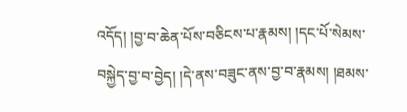འདོད། །བྱ་བ་ཆེན་པོས་བཅིངས་པ་རྣམས། །དང་པོ་སེམས་བསྐྱེད་བྱ་བ་བྱེད། །དེ་ནས་བཟུང་ནས་བྱ་བ་རྣམས། །ཐམས་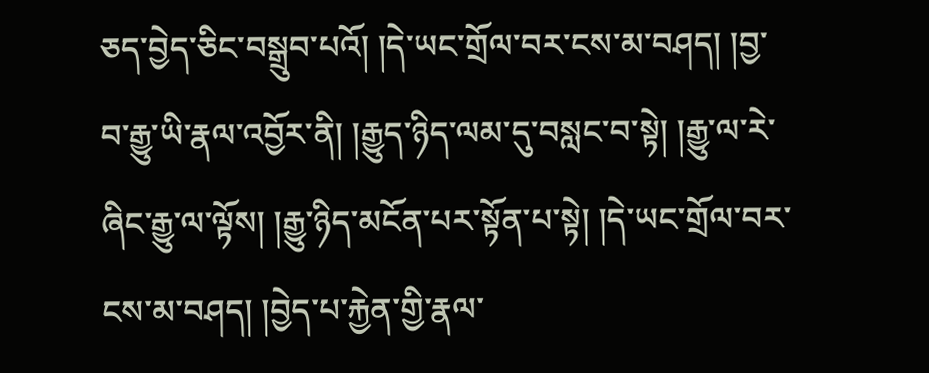ཅད་བྱེད་ཅིང་བསྒྲུབ་པའོ། །དེ་ཡང་གྲོལ་བར་ངས་མ་བཤད། །བྱ་བ་རྒྱུ་ཡི་རྣལ་འབྱོར་ནི། །རྒྱུད་ཉིད་ལམ་དུ་བསླང་བ་སྟེ། །རྒྱུ་ལ་རེ་ཞིང་རྒྱུ་ལ་ལྟོས། །རྒྱུ་ཉིད་མངོན་པར་སྟོན་པ་སྟེ། །དེ་ཡང་གྲོལ་བར་ངས་མ་བཤད། །བྱེད་པ་རྐྱེན་གྱི་རྣལ་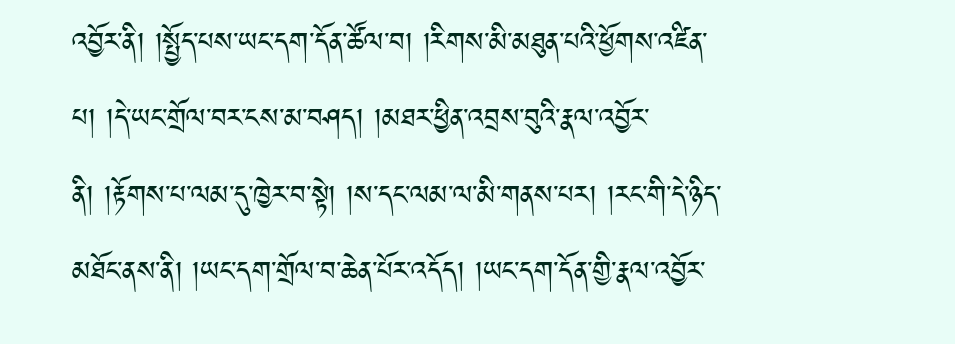འབྱོར་ནི། །སྤྱོད་པས་ཡང་དག་དོན་ཚོལ་བ། །རིགས་མི་མཐུན་པའི་ཕྱོགས་འཛིན་པ། །དེ་ཡང་གྲོལ་བར་ངས་མ་བཤད། །མཐར་ཕྱིན་འབྲས་བུའི་རྣལ་འབྱོར་ནི། །རྟོགས་པ་ལམ་དུ་ཁྱེར་བ་སྟེ། །ས་དང་ལམ་ལ་མི་གནས་པར། །རང་གི་དེ་ཉིད་མཐོང་ནས་ནི། །ཡང་དག་གྲོལ་བ་ཆེན་པོར་འདོད། །ཡང་དག་དོན་གྱི་རྣལ་འབྱོར་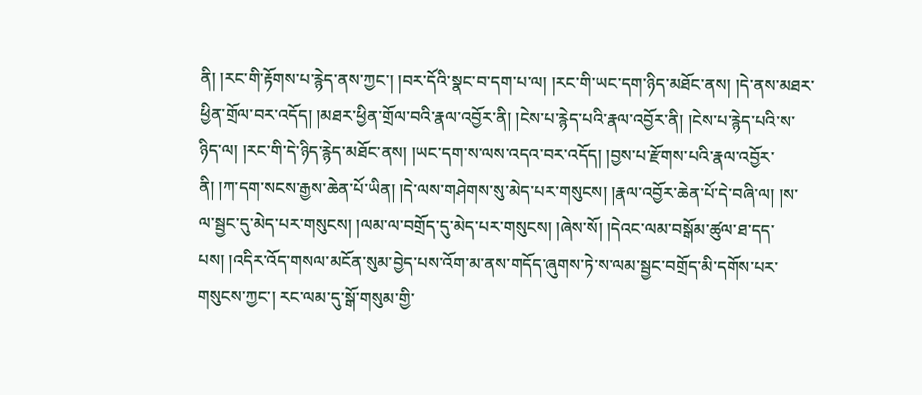ནི། །རང་གི་རྟོགས་པ་རྙེད་ནས་ཀྱང་། །བར་དོའི་སྣང་བ་དག་པ་ལ། །རང་གི་ཡང་དག་ཉིད་མཐོང་ནས། །དེ་ནས་མཐར་ཕྱིན་གྲོལ་བར་འདོད། །མཐར་ཕྱིན་གྲོལ་བའི་རྣལ་འབྱོར་ནི། །ངེས་པ་རྙེད་པའི་རྣལ་འབྱོར་ནི། །ངེས་པ་རྙེད་པའི་ས་ཉིད་ལ། །རང་གི་དེ་ཉིད་རྙེད་མཐོང་ནས། །ཡང་དག་ས་ལས་འདའ་བར་འདོད། །བྱས་པ་རྫོགས་པའི་རྣལ་འབྱོར་ནི། །ཀ་དག་སངས་རྒྱས་ཆེན་པོ་ཡིན། །དེ་ལས་གཤེགས་སུ་མེད་པར་གསུངས། །རྣལ་འབྱོར་ཆེན་པོ་དེ་བཞི་ལ། །ས་ལ་སྦྱང་དུ་མེད་པར་གསུངས། །ལམ་ལ་བགྲོད་དུ་མེད་པར་གསུངས། །ཞེས་སོ། །དེའང་ལམ་བསྒོམ་ཚུལ་ཐ་དད་པས། །འདིར་འོད་གསལ་མངོན་སུམ་བྱེད་པས་འོག་མ་ནས་གདོད་ཞུགས་ཏེ་ས་ལམ་སྦྱང་བགྲོད་མི་དགོས་པར་གསུངས་ཀྱང་། རང་ལམ་དུ་སྒོ་གསུམ་གྱི་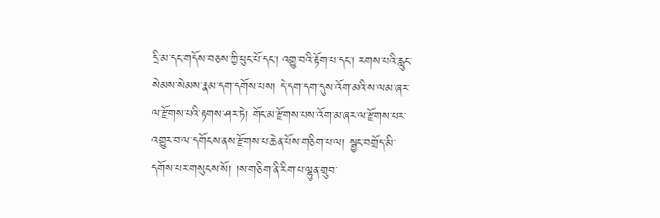དྲི་མ་དང་གདོས་བཅས་ཀྱི་ཕུང་པོ་དང་། འགྱུ་བའི་རྟོག་པ་དང་། རགས་པའི་རླུང་སེམས་སེམས་རྣམ་དག་དགོས་པས། དེ་དག་དག་དུས་འོག་མའི་ས་ལམ་ཞར་ལ་རྫོགས་པའི་རྟགས་ཤར་ཏེ། གོང་མ་རྫོགས་པས་འོག་མ་ཞར་ལ་རྫོགས་པར་འགྱུར་བ་ལ་དགོངས་ནས་རྫོགས་པ་ཆེན་པོས་གཅིག་པ་ལ། སྦྱང་བགྲོད་མི་དགོས་པར་གསུངས་སོ། །ས་གཅིག་ནི་རིག་པ་ལྷུན་གྲུབ་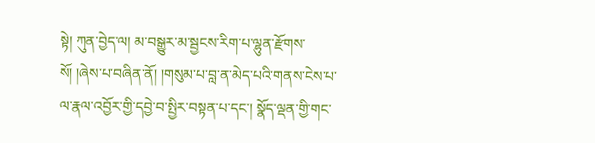སྟེ། ཀུན་བྱེད་ལ། མ་བསྒྱུར་མ་སྦྱངས་རིག་པ་ལྷུན་རྫོགས་སོ། །ཞེས་པ་བཞིན་ནོ། །གསུམ་པ་བླ་ན་མེད་པའི་གནས་ངེས་པ་ལ་རྣལ་འབྱོར་གྱི་དབྱེ་བ་སྤྱིར་བསྟན་པ་དང་། སྣོད་ལྡན་གྱི་གང་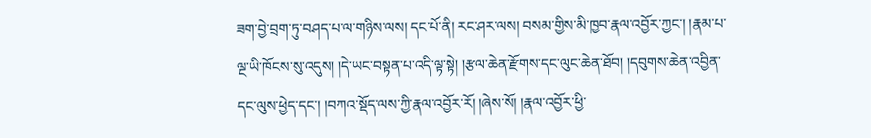ཟག་བྱེ་བྲག་ཏུ་བཤད་པ་ལ་གཉིས་ལས། དང་པོ་ནི། རང་ཤར་ལས། བསམ་གྱིས་མི་ཁྱབ་རྣལ་འབྱོར་ཀྱང་། །རྣམ་པ་ལྔ་ཡི་ཁོངས་སུ་འདུས། །དེ་ཡང་བསྟན་པ་འདི་ལྟ་སྟེ། །རྩལ་ཆེན་རྫོགས་དང་ལུང་ཆེན་ཐོབ། །དབུགས་ཆེན་འབྱིན་དང་ལུས་ཕྱེད་དང་། །བཀའ་སྡོད་ལས་ཀྱི་རྣལ་འབྱོར་རོ། །ཞེས་སོ། །རྣལ་འབྱོར་ཕྱི་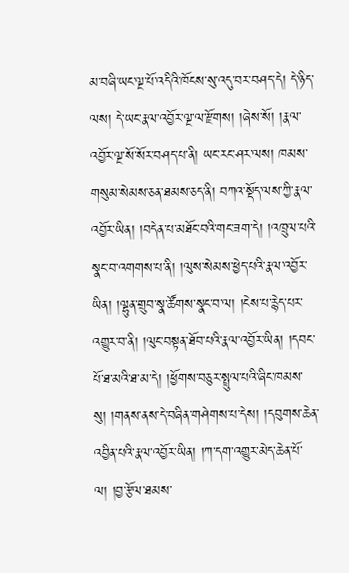མ་བཞི་ཡང་ལྔ་པོ་འདིའི་ཁོངས་སུ་འདུ་བར་བཤད་དེ། དེ་ཉིད་ལས། དེ་ཡང་རྣལ་འབྱོར་ལྔ་ལ་རྫོགས། །ཞེས་སོ། །རྣལ་འབྱོར་ལྔ་སོ་སོར་བཤད་པ་ནི། ཡང་རང་ཤར་ལས། ཁམས་གསུམ་སེམས་ཅན་ཐམས་ཅད་ནི། བཀའ་སྡོད་ལས་ཀྱི་རྣལ་འབྱོར་ཡིན། །བདེན་པ་མཐོང་བའི་གང་ཟག་དེ། །འཁྲུལ་པའི་སྣང་བ་འགགས་པ་ནི། །ལུས་སེམས་ཕྱེད་པའི་རྣལ་འབྱོར་ཡིན། །ལྷུན་གྲུབ་སྣ་ཚོགས་སྣང་བ་ལ། །ངེས་པ་རྙེད་པར་འགྱུར་བ་ནི། །ལུང་བསྟན་ཐོབ་པའི་རྣལ་འབྱོར་ཡིན། །དབང་པོ་ཐ་མའི་ཐ་མ་དེ། །ཕྱོགས་བཅུར་སྤྲུལ་པའི་ཞིང་ཁམས་སུ། །གནས་ནས་དེ་བཞིན་གཤེགས་པ་དེས། །དབུགས་ཆེན་འབྱིན་པའི་རྣལ་འབྱོར་ཡིན། །ཀ་དག་འགྱུར་མེད་ཆེན་པོ་ལ། །བྱ་རྩོལ་ཐམས་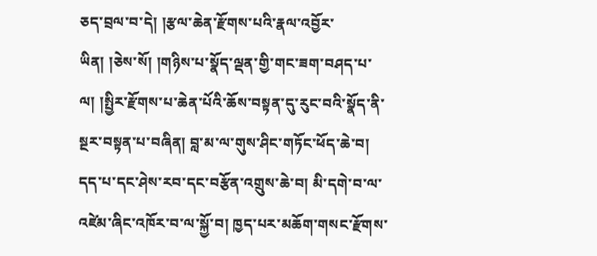ཅད་བྲལ་བ་དེ། །རྩལ་ཆེན་རྫོགས་པའི་རྣལ་འབྱོར་ཡིན། །ཅེས་སོ། །གཉིས་པ་སྣོད་ལྡན་གྱི་གང་ཟག་བཤད་པ་ལ། །སྤྱིར་རྫོགས་པ་ཆེན་པོའི་ཆོས་བསྟན་དུ་རུང་བའི་སྣོད་ནི་སྔར་བསྟན་པ་བཞིན། བླ་མ་ལ་གུས་ཤིང་གཏོང་ཕོད་ཆེ་བ། དད་པ་དང་ཤེས་རབ་དང་བརྩོན་འགྲུས་ཆེ་བ། མི་དགེ་བ་ལ་འཛེམ་ཞིང་འཁོར་བ་ལ་སྐྱོ་བ། ཁྱད་པར་མཆོག་གསང་རྫོགས་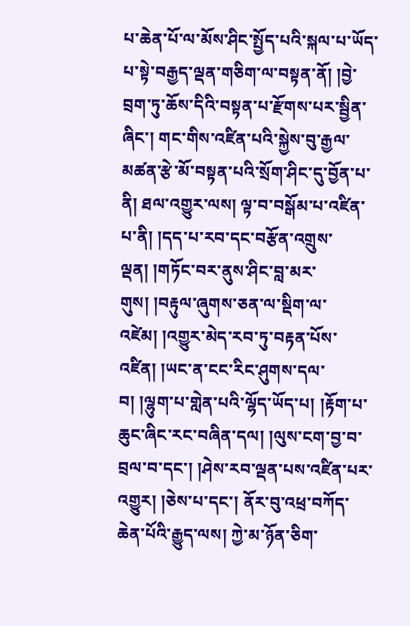པ་ཆེན་པོ་ལ་མོས་ཤིང་སྤྱོད་པའི་སྐལ་པ་ཡོད་པ་སྟེ་བརྒྱད་ལྡན་གཅིག་ལ་བསྟན་ནོ། །བྱེ་བྲག་ཏུ་ཆོས་དིའི་བསྟན་པ་རྫོགས་པར་སྦྱིན་ཞིང་། གང་གིས་འཛིན་པའི་སྐྱེས་བུ་རྒྱལ་མཚན་རྩེ་མོ་བསྟན་པའི་སྲོག་ཤིང་དུ་བྱོན་པ་ནི། ཐལ་འགྱུར་ལས། ལྟ་བ་བསྒོམ་པ་འཛིན་པ་ནི། །དད་པ་རབ་དང་བརྩོན་འགྲུས་ལྡན། །གཏོང་བར་ནུས་ཤིང་བླ་མར་གུས། །བརྟུལ་ཞུགས་ཅན་ལ་སྡིག་ལ་འཛེམ། །འགྱུར་མེད་རབ་ཏུ་བརྟན་པོས་འཛིན། །ཡང་ན་ངང་རིང་ཤུགས་དལ་བ། །ལྷུག་པ་གླེན་པའི་ལྷོད་ཡོད་པ། །རྟོག་པ་ཆུང་ཞིང་རང་བཞིན་དལ། །ལུས་ངག་བྱ་བ་བྲལ་བ་དང་། །ཤེས་རབ་ལྡན་པས་འཛིན་པར་འགྱུར། །ཅེས་པ་དང་། ནོར་བུ་འཕྲ་བཀོད་ཆེན་པོའི་རྒྱུད་ལས། ཀྱེ་མ་ཉོན་ཅིག་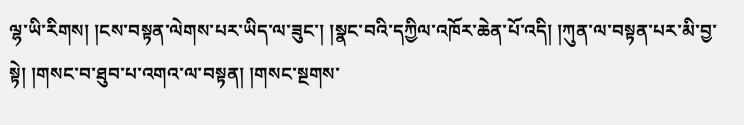ལྷ་ཡི་རིགས། །ངས་བསྟན་ལེགས་པར་ཡིད་ལ་ཟུང་། །སྣང་བའི་དཀྱིལ་འཁོར་ཆེན་པོ་འདི། །ཀུན་ལ་བསྟན་པར་མི་བྱ་སྟེ། །གསང་བ་ཐུབ་པ་འགའ་ལ་བསྟན། །གསང་སྔགས་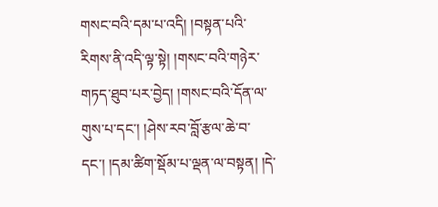གསང་བའི་དམ་པ་འདི། །བསྟན་པའི་རིགས་ནི་འདི་ལྟ་སྟེ། །གསང་བའི་གཉེར་གཏད་ཐུབ་པར་བྱེད། །གསང་བའི་དོན་ལ་གུས་པ་དང་། །ཤེས་རབ་བློ་རྩལ་ཆེ་བ་དང་། །དམ་ཚིག་སྡོམ་པ་ལྡན་ལ་བསྟན། །དེ་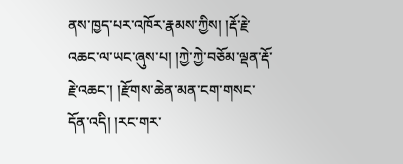ནས་ཁྱད་པར་འཁོར་རྣམས་ཀྱིས། །རྡོ་རྗེ་འཆང་ལ་ཡང་ཞུས་པ། །ཀྱེ་ཀྱེ་བཅོམ་ལྡན་རྡོ་རྗེ་འཆང་། །རྫོགས་ཆེན་མན་ངག་གསང་དོན་འདི། །རང་གར་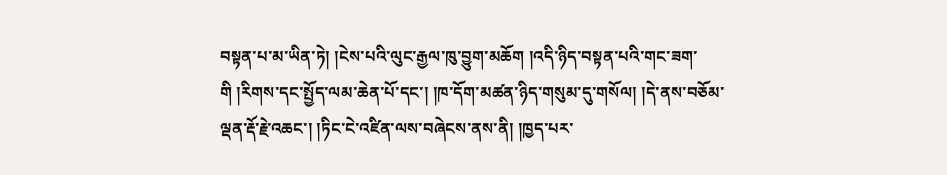བསྟན་པ་མ་ཡིན་ཏེ། །ངེས་པའི་ལུང་རྒྱལ་ཁུ་བྱུག་མཆོག །འདི་ཉིད་བསྟན་པའི་གང་ཟག་གི །རིགས་དང་སྤྱོད་ལམ་ཆེན་པོ་དང་། །ཁ་དོག་མཚན་ཉིད་གསུམ་དུ་གསོལ། །དེ་ནས་བཅོམ་ལྡན་རྡོ་རྗེ་འཆང་། །ཏིང་ངེ་འཛིན་ལས་བཞེངས་ནས་ནི། །ཁྱད་པར་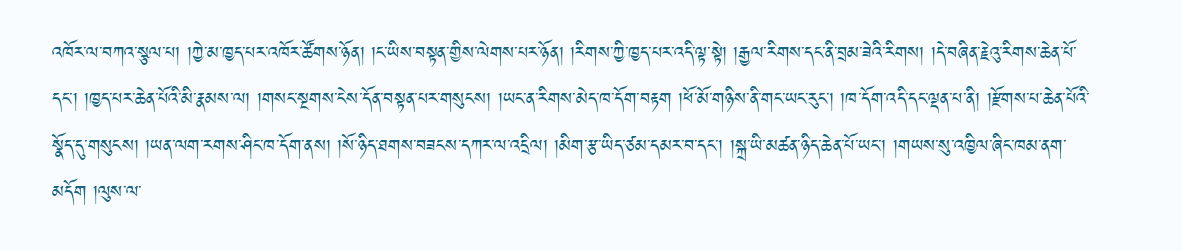འཁོར་ལ་བཀའ་སྩལ་པ། །ཀྱེ་མ་ཁྱད་པར་འཁོར་ཚོགས་ཉོན། །ང་ཡིས་བསྟན་གྱིས་ལེགས་པར་ཉོན། །རིགས་ཀྱི་ཁྱད་པར་འདི་ལྟ་སྟེ། །རྒྱལ་རིགས་དང་ནི་བྲམ་ཟེའི་རིགས། །དེ་བཞིན་རྗེའུ་རིགས་ཆེན་པོ་དང་། །ཁྱད་པར་ཆེན་པོའི་མི་རྣམས་ལ། །གསང་སྔགས་ངེས་དོན་བསྟན་པར་གསུངས། །ཡང་ན་རིགས་མེད་ཁ་དོག་བརྟག །ཕོ་མོ་གཉིས་ནི་གང་ཡང་རུང་། །ཁ་དོག་འདི་དང་ལྡན་པ་ནི། །རྫོགས་པ་ཆེན་པོའི་སྣོད་དུ་གསུངས། །ཡན་ལག་རགས་ཤིང་ཁ་དོག་ནས། །སོ་ཉིད་ཐགས་བཟངས་དཀར་ལ་འདྲིལ། །མིག་རྩ་ཡིད་ཙམ་དམར་བ་དང་། །སྐྲ་ཡི་མཚན་ཉིད་ཆེན་པོ་ཡང་། །གཡས་སུ་འཁྱིལ་ཞིང་ཁམ་ནག་མདོག །ལུས་ལ་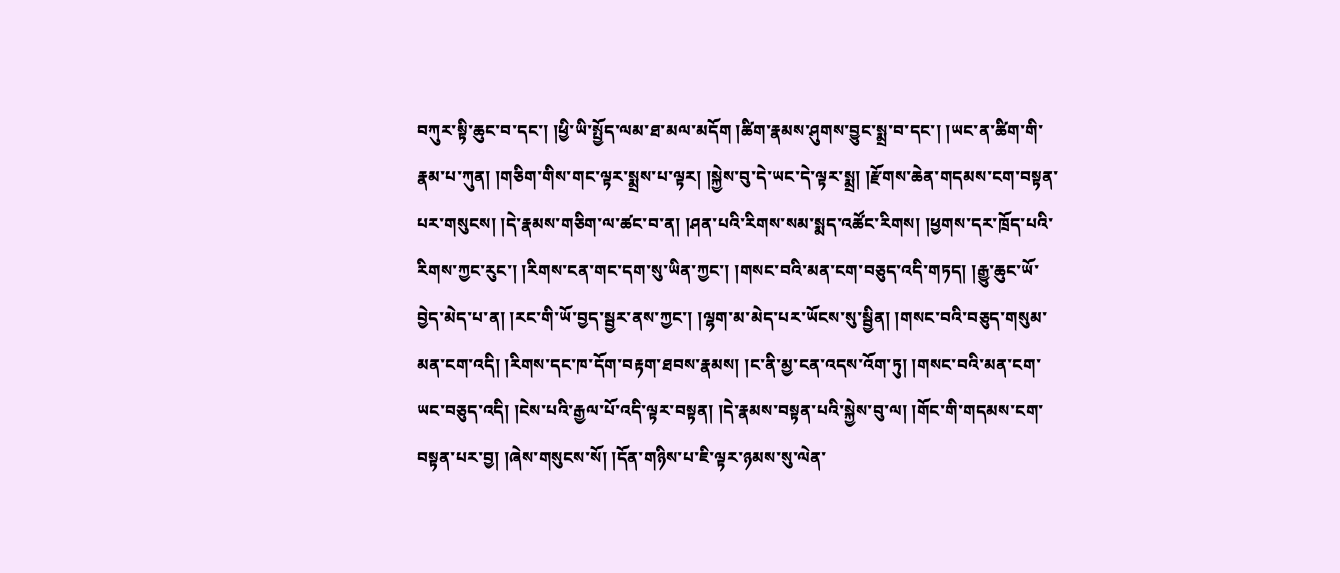བཀུར་སྟི་ཆུང་བ་དང་། །ཕྱི་ཡི་སྤྱོད་ལམ་ཐ་མལ་མདོག །ཚིག་རྣམས་ཤུགས་བྱུང་སྨྲ་བ་དང་། །ཡང་ན་ཚིག་གི་རྣམ་པ་ཀུན། །གཅིག་གིས་གང་ལྟར་སྨྲས་པ་ལྟར། །སྐྱེས་བུ་དེ་ཡང་དེ་ལྟར་སྨྲ། །རྫོགས་ཆེན་གདམས་ངག་བསྟན་པར་གསུངས། །དེ་རྣམས་གཅིག་ལ་ཚང་བ་ན། །ཤན་པའི་རིགས་སམ་སྨད་འཚོང་རིགས། །ཕྱགས་དར་ཁྲོད་པའི་རིགས་ཀྱང་རུང་། །རིགས་ངན་གང་དག་སུ་ཡིན་ཀྱང་། །གསང་བའི་མན་ངག་བཅུད་འདི་གཏད། །རྒྱུ་ཆུང་ཡོ་བྱེད་མེད་པ་ན། །རང་གི་ཡོ་བྱད་སྦྱར་ནས་ཀྱང་། །ལྷག་མ་མེད་པར་ཡོངས་སུ་སྦྱིན། །གསང་བའི་བཅུད་གསུམ་མན་ངག་འདི། །རིགས་དང་ཁ་དོག་བརྟག་ཐབས་རྣམས། །ང་ནི་མྱ་ངན་འདས་འོག་ཏུ། །གསང་བའི་མན་ངག་ཡང་བཅུད་འདི། །ངེས་པའི་རྒྱལ་པོ་འདི་ལྟར་བསྟན། །དེ་རྣམས་བསྟན་པའི་སྐྱེས་བུ་ལ། །གོང་གི་གདམས་ངག་བསྟན་པར་བྱ། །ཞེས་གསུངས་སོ། །དོན་གཉིས་པ་ཇི་ལྟར་ཉམས་སུ་ལེན་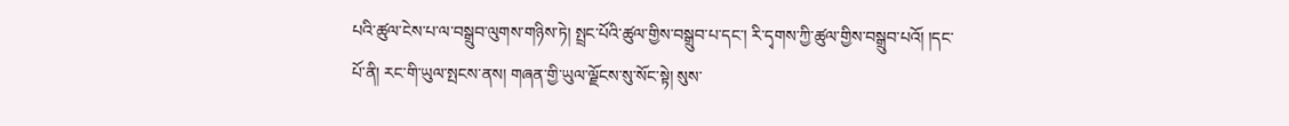པའི་ཚུལ་ངེས་པ་ལ་བསྒྲུབ་ལུགས་གཉིས་ཏེ། སྤྲང་པོའི་ཚུལ་གྱིས་བསྒྲུབ་པ་དང་། རི་དྭགས་ཀྱི་ཚུལ་གྱིས་བསྒྲུབ་པའོ། །དང་པོ་ནི། རང་གི་ཡུལ་སྤངས་ནས། གཞན་གྱི་ཡུལ་ལྗོངས་སུ་སོང་སྟེ། སུས་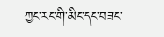ཀྱང་རང་གི་མིང་དང་བཟང་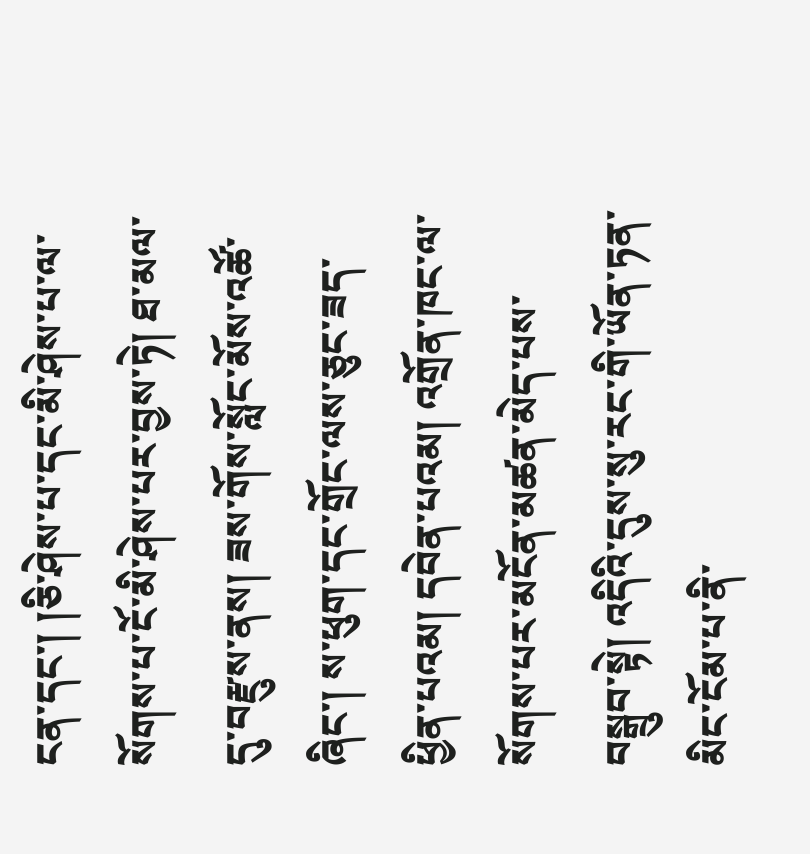ངན་དང་། །ཅི་ཤེས་པ་དང་མི་ཤེས་པ་ལ་སོགས་པ་ངོ་མི་ཤེས་པར་བྱས་ཏེ། ཐ་མལ་དུ་བརྫུས་ནས། ཟས་གོས་སློང་མོས་འཚོ་ཞིང་། ས་ཕུག་དང་གྲོང་ལས་ཅུང་ཟད་ཕྱིན་པའམ། དབེན་པའམ། འགྲོན་ཁང་ལ་སོགས་པར་མངོན་མཚན་མེད་པས་བསྒྲུབ་སྟེ། འདིའི་དུས་སུ་རང་གི་ཡོན་ཏན་མིང་ངོམ་པ་ནི་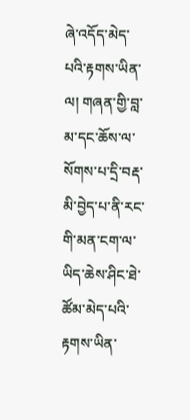ཞེ་འདོད་མེད་པའི་རྟགས་ཡིན་ལ། གཞན་གྱི་བླ་མ་དང་ཆོས་ལ་སོགས་པ་དྲི་བརྡ་མི་བྱེད་པ་ནི་རང་གི་མན་ངག་ལ་ཡིད་ཆེས་ཤིང་ཐེ་ཚོམ་མེད་པའི་རྟགས་ཡིན་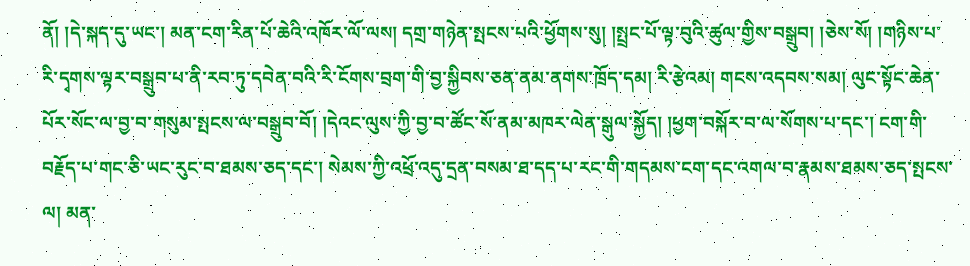ནོ། །དེ་སྐད་དུ་ཡང་། མན་ངག་རིན་པོ་ཆེའི་འཁོར་ལོ་ལས། དགྲ་གཉེན་སྤངས་པའི་ཕྱོགས་སུ། །སྤྲང་པོ་ལྟ་བུའི་ཚུལ་གྱིས་བསྒྲུབ། །ཅེས་སོ། །གཉིས་པ་རི་དྭགས་ལྟར་བསྒྲུབ་པ་ནི་རབ་ཏུ་དབེན་བའི་རི་ངོགས་བྲག་གི་བྱ་སྐྱིབས་ཅན་ནམ་ནགས་ཁྲོད་དམ། རི་རྩེའམ། གངས་འདབས་སམ། ལུང་སྟོང་ཆེན་པོར་སོང་ལ་བྱ་བ་གསུམ་སྤངས་ལ་བསྒྲུབ་བོ། །དེའང་ལུས་ཀྱི་བྱ་བ་ཚོང་སོ་ནམ་མཁར་ལེན་སྒུལ་སྐྱོད། །ཕྱག་བསྐོར་བ་ལ་སོགས་པ་དང་། ངག་གི་བརྗོད་པ་གང་ཅི་ཡང་རུང་བ་ཐམས་ཅད་དང་། སེམས་ཀྱི་འཕྲོ་འདུ་དྲན་བསམ་ཐ་དད་པ་རང་གི་གདམས་ངག་དང་འགལ་བ་རྣམས་ཐམས་ཅད་སྤངས་ལ། མན་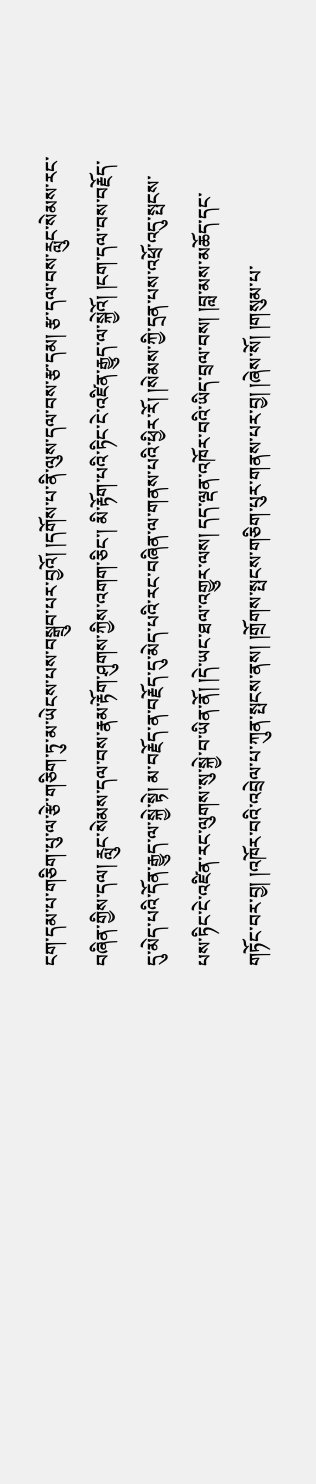ངག་དམ་པ་གཅིག་པུ་ལ་རྩེ་གཅིག་ཏུ་མ་ཡེངས་པས་བསྒྲུབ་པར་བྱའོ། །དགོས་པ་ནི་ལུས་དལ་བས་རྩ་དམ། རྩ་དལ་བས་རླུང་སེམས་རང་བཞིན་གྱིས་དལ། རླུང་སེམས་དལ་བས་རྣམ་རྟོག་ཤུགས་ཀྱིས་འགག་ཅིང་། མི་རྟོག་པའི་ཏིང་ངེ་འཛིན་རྒྱུད་ལ་སྐྱེའོ། །ངག་དལ་བས་བརྗོད་དུ་མེད་པའི་དོན་རྒྱུད་ལ་སྐྱེ་སྟེ། མ་བརྗོད་ན་བརྗོད་དུ་མེད་པའི་རང་བཞིན་ལ་གནས་པའི་ཕྱིར་རོ། །སེམས་ཀྱི་དྲན་པས་འཕྲོ་འདུ་སྤངས་པས་ཏིང་ངེ་འཛིན་རང་ལུགས་སུ་སྐྱེ་བ་ཡིན་ནོ། །དེ་ཡང་ཐལ་འགྱུར་ལས། དད་ལྡན་འཁོར་བའི་ཡིད་བྲལ་བས། །བླ་མས་མཆོད་དང་གཏོང་བར་བྱ། །འཁོར་བའི་འབྲེལ་པ་ཀུན་སྤངས་ནས། །གྲོགས་སྤངས་གཅིག་པུར་གནས་པར་བྱ། །ཞེས་སོ། །གསུམ་པ་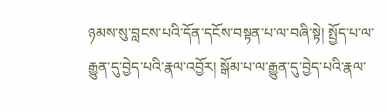ཉམས་སུ་བླངས་པའི་དོན་དངོས་བསྟན་པ་ལ་བཞི་སྟེ། སྤྱོད་པ་ལ་རྒྱུན་དུ་བྱེད་པའི་རྣལ་འབྱོར། སྒོམ་པ་ལ་རྒྱུན་དུ་བྱེད་པའི་རྣལ་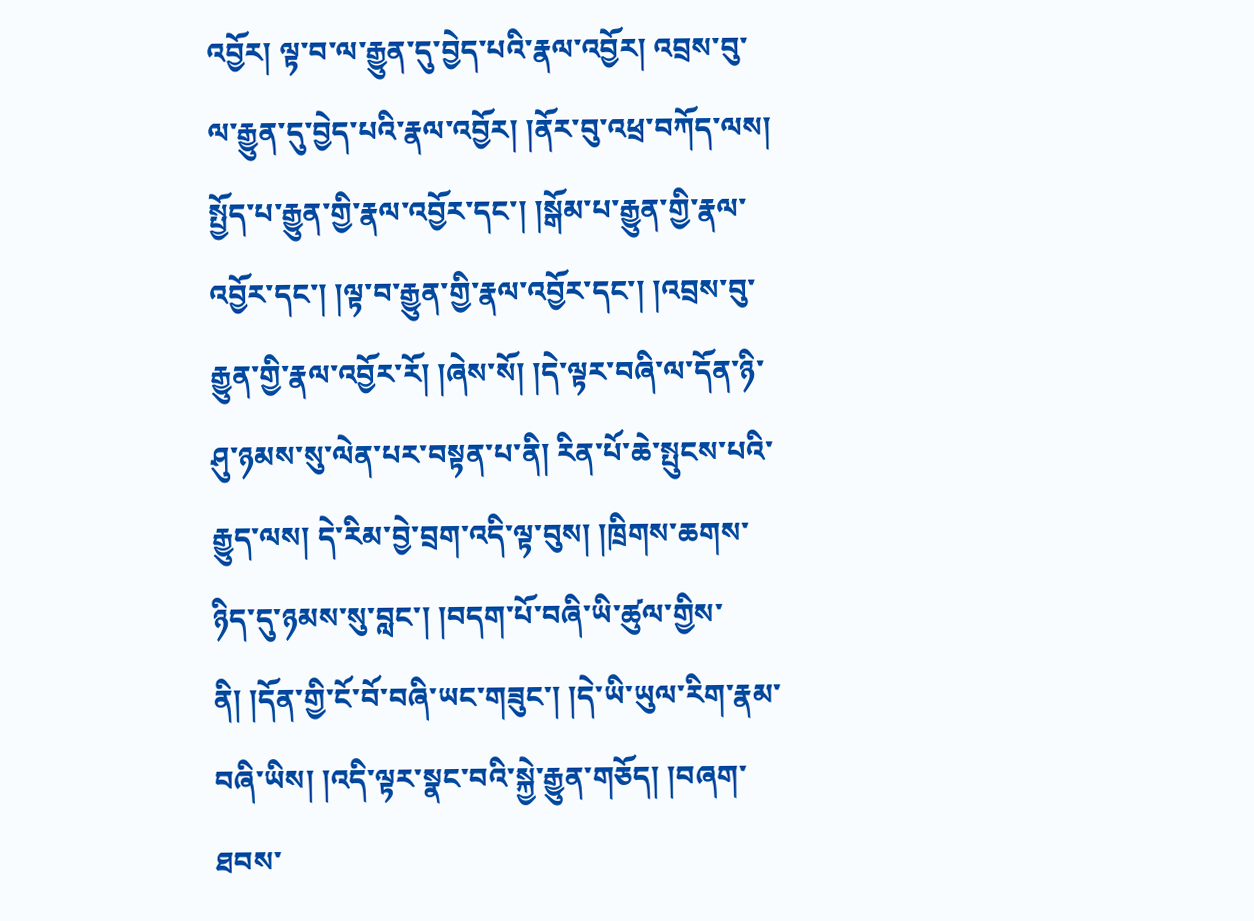འབྱོར། ལྟ་བ་ལ་རྒྱུན་དུ་བྱེད་པའི་རྣལ་འབྱོར། འབྲས་བུ་ལ་རྒྱུན་དུ་བྱེད་པའི་རྣལ་འབྱོར། །ནོར་བུ་འཕྲ་བཀོད་ལས། སྤྱོད་པ་རྒྱུན་གྱི་རྣལ་འབྱོར་དང་། །སྒོམ་པ་རྒྱུན་གྱི་རྣལ་འབྱོར་དང་། །ལྟ་བ་རྒྱུན་གྱི་རྣལ་འབྱོར་དང་། །འབྲས་བུ་རྒྱུན་གྱི་རྣལ་འབྱོར་རོ། །ཞེས་སོ། །དེ་ལྟར་བཞི་ལ་དོན་ཉི་ཤུ་ཉམས་སུ་ལེན་པར་བསྟན་པ་ནི། རིན་པོ་ཆེ་སྤུངས་པའི་རྒྱུད་ལས། དེ་རིམ་བྱེ་བྲག་འདི་ལྟ་བུས། །ཁྲིགས་ཆགས་ཉིད་དུ་ཉམས་སུ་བླང་། །བདག་པོ་བཞི་ཡི་ཚུལ་གྱིས་ནི། །དོན་གྱི་ངོ་བོ་བཞི་ཡང་གཟུང་། །དེ་ཡི་ཡུལ་རིག་རྣམ་བཞི་ཡིས། །འདི་ལྟར་སྣང་བའི་སྐྱེ་རྒྱུན་གཅོད། །བཞག་ཐབས་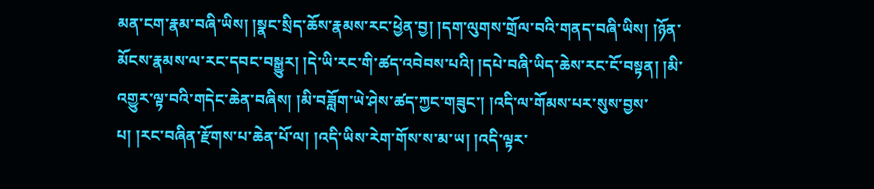མན་ངག་རྣམ་བཞི་ཡིས། །སྣང་སྲིད་ཆོས་རྣམས་རང་ཕྱེན་བྱ། །དག་ལུགས་གྲོལ་བའི་གནད་བཞི་ཡིས། །ཉོན་མོངས་རྣམས་ལ་རང་དབང་བསྒྱུར། །དེ་ཡི་རང་གི་ཚད་འབེབས་པའི། །དཔེ་བཞི་ཡིད་ཆེས་རང་ངོ་བསྟན། །མི་འགྱུར་ལྟ་བའི་གདེང་ཆེན་བཞིས། །མི་བཟློག་ཡེ་ཤེས་ཚད་ཀྱང་གཟུང་། །འདི་ལ་གོམས་པར་སུས་བྱས་པ། །རང་བཞིན་རྫོགས་པ་ཆེན་པོ་ལ། །འདི་ཡིས་རེག་གོས་ས་མ་ཡ། །འདི་ལྟར་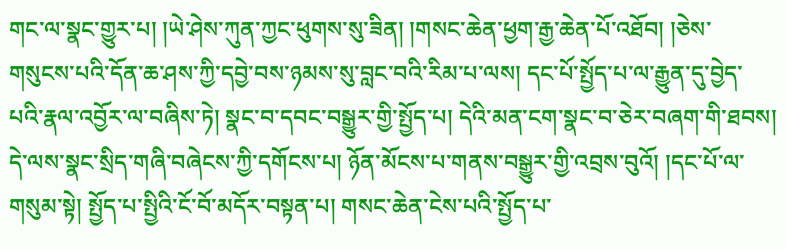གང་ལ་སྣང་གྱུར་པ། །ཡེ་ཤེས་ཀུན་ཀྱང་ཕུགས་སུ་ཟིན། །གསང་ཆེན་ཕྱག་རྒྱ་ཆེན་པོ་འཐོབ། །ཅེས་གསུངས་པའི་དོན་ཆ་ཤས་ཀྱི་དབྱེ་བས་ཉམས་སུ་བླང་བའི་རིམ་པ་ལས། དང་པོ་སྤྱོད་པ་ལ་རྒྱུན་དུ་བྱེད་པའི་རྣལ་འབྱོར་ལ་བཞིས་ཏེ། སྣང་བ་དབང་བསྒྱུར་གྱི་སྤྱོད་པ། དེའི་མན་ངག་སྣང་བ་ཅེར་བཞག་གི་ཐབས། དེ་ལས་སྣང་སྲིད་གཞི་བཞེངས་ཀྱི་དགོངས་པ། ཉོན་མོངས་པ་གནས་བསྒྱུར་གྱི་འབྲས་བུའོ། །དང་པོ་ལ་གསུམ་སྟེ། སྤྱོད་པ་སྤྱིའི་ངོ་བོ་མདོར་བསྟན་པ། གསང་ཆེན་ངེས་པའི་སྤྱོད་པ་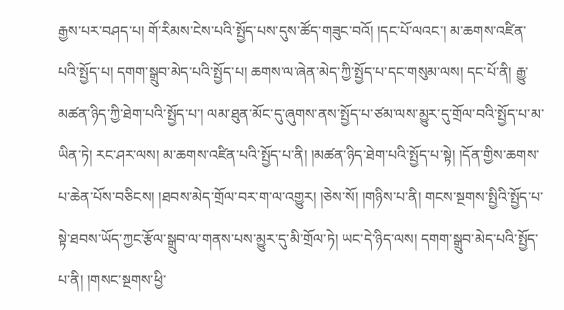རྒྱས་པར་བཤད་པ། གོ་རིམས་ངེས་པའི་སྤྱོད་པས་དུས་ཚོད་གཟུང་བའོ། །དང་པོ་ལའང་། མ་ཆགས་འཛིན་པའི་སྤྱོད་པ། དགག་སྒྲུབ་མེད་པའི་སྤྱོད་པ། ཆགས་ལ་ཞེན་མེད་ཀྱི་སྤྱོད་པ་དང་གསུམ་ལས། དང་པོ་ནི། རྒྱུ་མཚན་ཉིད་ཀྱི་ཐེག་པའི་སྤྱོད་པ་། ལམ་ཐུན་མོང་དུ་ཞུགས་ནས་སྤྱོད་པ་ཙམ་ལས་མྱུར་དུ་གྲོལ་བའི་སྤྱོད་པ་མ་ཡིན་ཏེ། རང་ཤར་ལས། མ་ཆགས་འཛིན་པའི་སྤྱོད་པ་ནི། །མཚན་ཉིད་ཐེག་པའི་སྤྱོད་པ་སྟེ། །དོན་གྱིས་ཆགས་པ་ཆེན་པོས་བཅིངས། །ཐབས་མེད་གྲོལ་བར་ག་ལ་འགྱུར། །ཅེས་སོ། །གཉིས་པ་ནི། གངས་སྔགས་སྤྱིའི་སྤྱོད་པ་སྟེ་ཐབས་ཡོད་ཀྱང་རྩོལ་སྒྲུབ་ལ་གནས་པས་མྱུར་དུ་མི་གྲོལ་ཏེ། ཡང་དེ་ཉིད་ལས། དགག་སྒྲུབ་མེད་པའི་སྤྱོད་པ་ནི། །གསང་སྔགས་ཕྱི་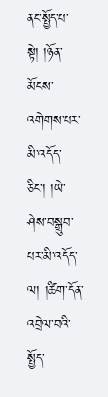ནང་སྤྱོད་པ་སྟེ། །ཉོན་མོངས་འགེགས་པར་མི་འདོད་ཅིང་། །ཡེ་ཤེས་བསྒྲུབ་པར་མི་འདོད་ལ། །ཚིག་དོན་འབྲེལ་བའི་སྤྱོད་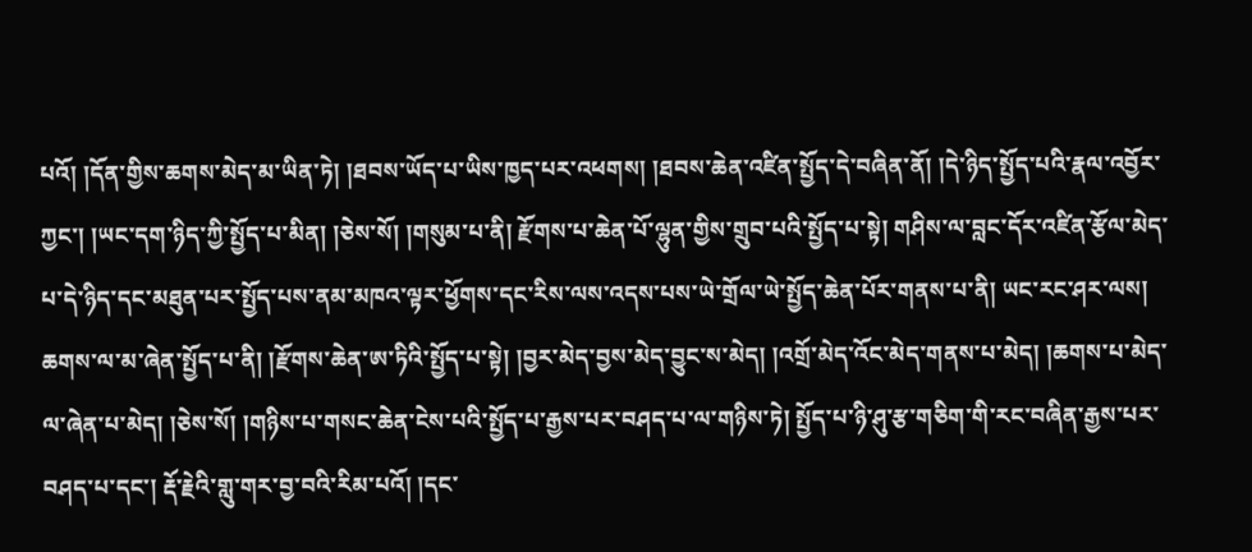པའོ། །དོན་གྱིས་ཆགས་མེད་མ་ཡིན་ཏེ། །ཐབས་ཡོད་པ་ཡིས་ཁྱད་པར་འཕགས། །ཐབས་ཆེན་འཛིན་སྤྱོད་དེ་བཞིན་ནོ། །དེ་ཉིད་སྤྱོད་པའི་རྣལ་འབྱོར་ཀྱང་། །ཡང་དག་ཉིད་ཀྱི་སྤྱོད་པ་མིན། །ཅེས་སོ། །གསུམ་པ་ནི། རྫོགས་པ་ཆེན་པོ་ལྷུན་གྱིས་གྲུབ་པའི་སྤྱོད་པ་སྟེ། གཤིས་ལ་བླང་དོར་འཛིན་རྩོལ་མེད་པ་དེ་ཉིད་དང་མཐུན་པར་སྤྱོད་པས་ནམ་མཁའ་ལྟར་ཕྱོགས་དང་རིས་ལས་འདས་པས་ཡེ་གྲོལ་ཡེ་སྤྱོད་ཆེན་པོར་གནས་པ་ནི། ཡང་རང་ཤར་ལས། ཆགས་ལ་མ་ཞེན་སྤྱོད་པ་ནི། །རྫོགས་ཆེན་ཨ་ཏིའི་སྤྱོད་པ་སྟེ། །བྱར་མེད་བྱས་མེད་བྱུང་ས་མེད། །འགྲོ་མེད་འོང་མེད་གནས་པ་མེད། །ཆགས་པ་མེད་ལ་ཞེན་པ་མེད། །ཅེས་སོ། །གཉིས་པ་གསང་ཆེན་ངེས་པའི་སྤྱོད་པ་རྒྱས་པར་བཤད་པ་ལ་གཉིས་ཏེ། སྤྱོད་པ་ཉི་ཤུ་རྩ་གཅིག་གི་རང་བཞིན་རྒྱས་པར་བཤད་པ་དང་། རྡོ་རྗེའི་གླུ་གར་བྱ་བའི་རིམ་པའོ། །དང་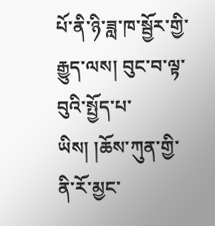པོ་ནི་ཉི་ཟླ་ཁ་སྦྱོར་གྱི་རྒྱུད་ལས། བུང་བ་ལྟ་བུའི་སྤྱོད་པ་ཡིས། །ཆོས་ཀུན་གྱི་ནི་རོ་མྱང་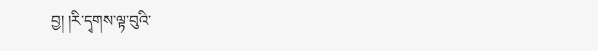བྱ། །རི་དྭགས་ལྟ་བུའི་